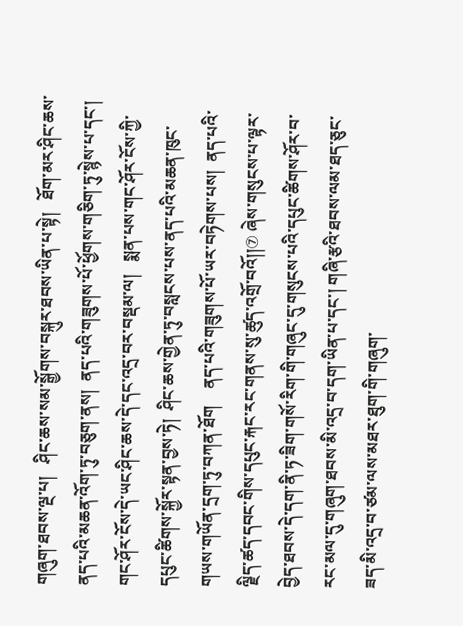གཞུག་ཐབས་ལྔ་པ།   ཤིང་ཆས་སམ་སྒྱོགས་བསྐུར་ཐབས་ཡིན་པ་སྟེ།   ཐོག་མར་ཤིང་ཆས་ནད་པའི་མཆན་འོག་ཏུ་བཅུག་ནས།  ནད་པའི་གཟུགས་པོ་ཕྱོགས་གཅིག་ཏུ་སྙེས་པ་དང་།  གང་ཤོར་ངོས་དེ་ཡང་ཤིང་ཆས་དེ་དང་འདྲ་བར་བསྡམ་ལ།   སྨན་པས་གང་ཤོར་ངོས་ཀྱི་དཔུང་ཚིགས་སྐྱོར་སྟན་བྱས་ཏེ།  ཤིང་ཆས་གྱེན་ཏུ་བསླངས་པས་ནད་པའི་མཆན་ཁུང་གཡས་གཡོན་དྲག་ཏུ་བཀན་ཐོག    ནད་པའི་གཟུགས་པོ་ཡར་བཏེགས་པས།  ནད་པའི་ལྗིད་ཚད་དབང་གིས་དཔུང་རྐང་རང་གནས་སུ་ཚུད་འགྲོ་བའོ།།⑦ ཞེས་གསུངས་པ་ལྟར་བྱེད་ཐབས་དེ་དག་ནི་ཏ་ཟིག་གསོ་རིག་གི་གཞུང་དུ་གསུངས་པའི་དཔུང་ཚིགས་ཤོར་བ་རང་མལ་དུ་གཞུག་ཐབས་མི་འདྲ་བ་དག་ཡིན་པ་དང་། གཞི་རྩའི་ཐབས་ལམ་ཐད་ཅུང་ཟད་མི་འདྲ་བ་ཙམ་ལས་མཐར་ཐུག་གི་གཞུག་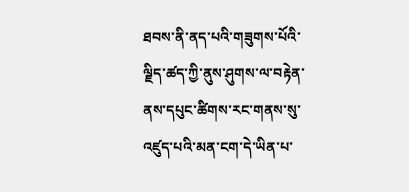ཐབས་ནི་ནད་པའི་གཟུགས་པོའི་ལྗིད་ཚད་ཀྱི་ནུས་ཤུགས་ལ་བརྟེན་ནས་དཔུང་ཚིགས་རང་གནས་སུ་འཛུད་པའི་མན་ངག་དེ་ཡིན་པ་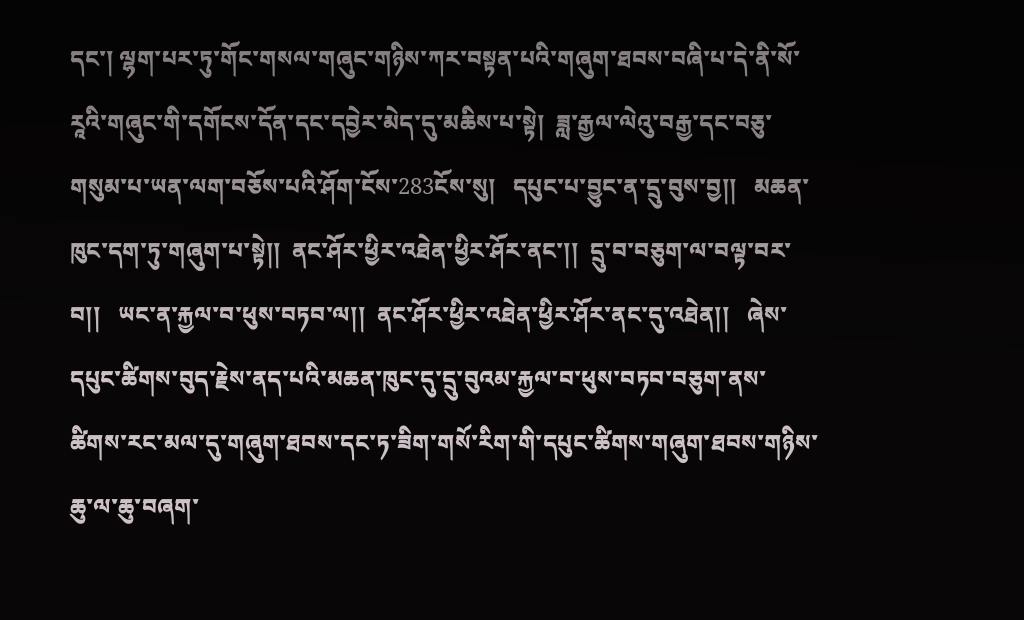དང་། ལྷག་པར་ཏུ་གོང་གསལ་གཞུང་གཉིས་ཀར་བསྟན་པའི་གཞུག་ཐབས་བཞི་པ་དེ་ནི་སོ་རཱའི་གཞུང་གི་དགོངས་དོན་དང་དབྱེར་མེད་དུ་མཆིས་པ་སྟེ།  ཟླ་རྒྱལ་ལེའུ་བརྒྱ་དང་བཅུ་གསུམ་པ་ཡན་ལག་བཅོས་པའི་ཤོག་ངོས་283ངོས་སུ།   དཔུང་པ་བྱུང་ན་དྲུ་བུས་བྱ།།   མཆན་ཁུང་དག་ཏུ་གཞུག་པ་སྟེ།།  ནང་ཤོར་ཕྱིར་འཐེན་ཕྱིར་ཤོར་ནང་།།  དྲུ་བ་བཅུག་ལ་བལྟ་བར་བ།།   ཡང་ན་རྐྱལ་བ་ཕུས་བཏབ་ལ།།  ནང་ཤོར་ཕྱིར་འཐེན་ཕྱིར་ཤོར་ནང་དུ་འཐེན།།   ཞེས་དཔུང་ཚིགས་བུད་རྗེས་ནད་པའི་མཆན་ཁུང་དུ་དྲུ་བུའམ་རྐྱལ་བ་ཕུས་བཏབ་བཅུག་ནས་ཚིགས་རང་མལ་དུ་གཞུག་ཐབས་དང་ཏ་ཟིག་གསོ་རིག་གི་དཔུང་ཚིགས་གཞུག་ཐབས་གཉིས་ཆུ་ལ་ཆུ་བཞག་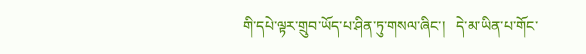གི་དཔེ་ལྟར་གྲུབ་ཡོད་པ་ཤིན་ཏུ་གསལ་ཞིང་།   དེ་མ་ཡིན་པ་གོང་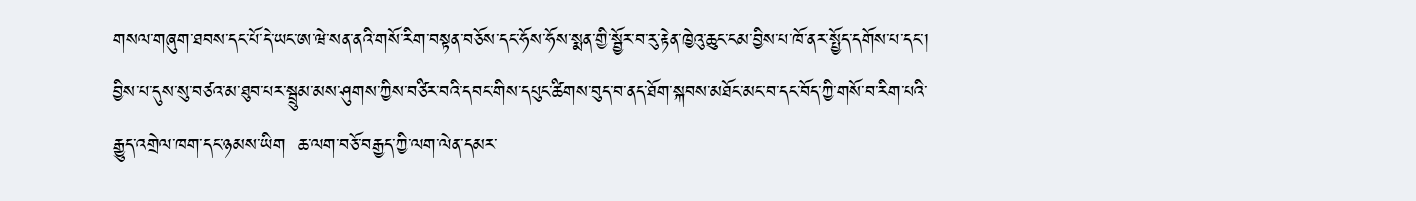གསལ་གཞུག་ཐབས་དང་པོ་དེ་ཡང་ཨ་ཝེ་སན་ནའི་གསོ་རིག་བསྟན་བཅོས་དང་ཧོས་ཧོས་སྨན་གྱི་སྦྱོར་བ་རུ་རྟེན་ཁྱེའུ་ཆུང་ངམ་བྱིས་པ་ཁོ་ནར་སྤྱོད་དགོས་པ་དང་།  བྱིས་པ་དུས་སུ་བཙའ་མ་ཐུབ་པར་སྦྲུམ་མས་ཤུགས་ཀྱིས་བཙིར་བའི་དབང་གིས་དཔུང་ཚིགས་བུད་བ་ནད་ཐོག་སྐབས་མཐོང་མང་བ་དང་བོད་ཀྱི་གསོ་བ་རིག་པའི་རྒྱུད་འགྲེལ་ཁག་དང་ཉམས་ཡིག  ཆ་ལག་བཅོ་བརྒྱད་ཀྱི་ལག་ལེན་དམར་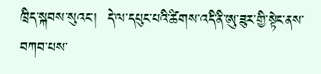ཁྲིད་སྐབས་སུའང་།  དེ་ལ་དཔུང་པའི་ཚིགས་འདི་ནི་ཨུ་ཟུར་གྱི་སྟེང་ནས་བཀབ་པས་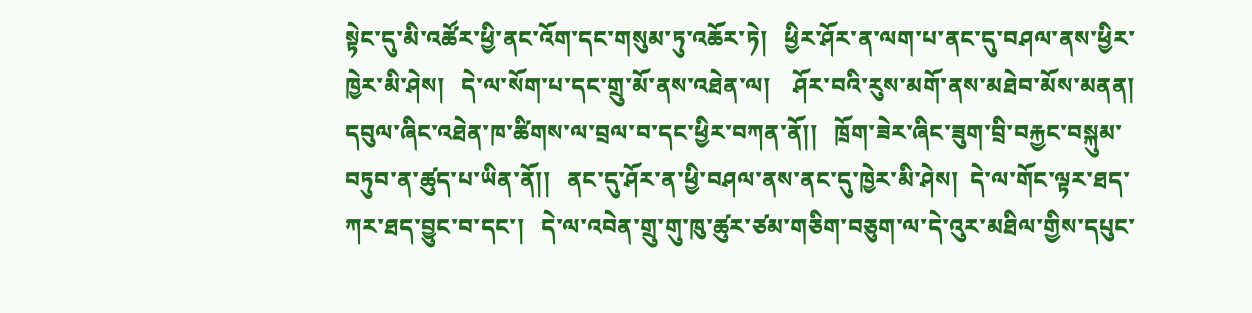སྟེང་དུ་མི་འཚོར་ཕྱི་ནང་འོག་དང་གསུམ་ཏུ་འཆོར་ཏེ།   ཕྱིར་ཤོར་ན་ལག་པ་ནང་དུ་བཤལ་ནས་ཕྱིར་ཁྱེར་མི་ཤེས།   དེ་ལ་སོག་པ་དང་གྲུ་མོ་ནས་འཐེན་ལ།    ཤོར་བའི་རུས་མགོ་ནས་མཐེབ་མོས་མནན།  དབུལ་ཞིང་འཐེན་ཁ་ཚིགས་ལ་བྲལ་བ་དང་ཕྱིར་བཀན་ནོ།།   ཁྲོག་ཟེར་ཞིང་ཟུག་བྲི་བརྐྱང་བསྐུམ་བཏུབ་ན་ཚུད་པ་ཡིན་ནོ།།   ནང་དུ་ཤོར་ན་ཕྱི་བཤལ་ནས་ནང་དུ་ཁྱེར་མི་ཤེས།  དེ་ལ་གོང་ལྟར་ཐད་ཀར་ཐད་བྱུང་བ་དང་།   དེ་ལ་འབེན་གྲུ་གུ་ཁུ་ཚུར་ཙམ་གཅིག་བཅུག་ལ་དེ་འུར་མཐིལ་གྱིས་དཔུང་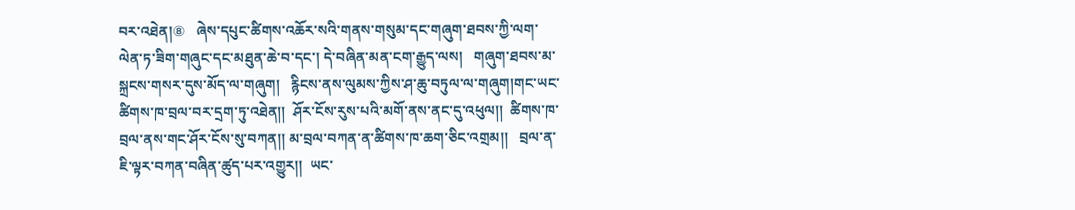བར་འཐེན།⑧   ཞེས་དཔུང་ཚིགས་འཆོར་སའི་གནས་གསུམ་དང་གཞུག་ཐབས་ཀྱི་ལག་ལེན་ཏ་ཟིག་གཞུང་དང་མཐུན་ཆེ་བ་དང་། དེ་བཞིན་མན་ངག་རྒྱུད་ལས།   གཞུག་ཐབས་མ་སྐྲངས་གསར་དུས་མོད་ལ་གཞུག།   རྙིངས་ནས་ལུམས་ཀྱིས་ཤ་ཆུ་བཏུལ་ལ་གཞུག།གང་ཡང་ཚིགས་ཁ་བྲལ་བར་དྲག་ཏུ་འཐེན།།  ཤོར་ངོས་རུས་པའི་མགོ་ནས་ནང་དུ་འཕུལ།།  ཚིགས་ཁ་བྲལ་ནས་གང་ཤོར་ངོས་སུ་བཀན།། མ་བྲལ་བཀན་ན་ཚིགས་ཁ་ཆག་ཅིང་འགྲམ།།   བྲལ་ན་ཇི་ལྟར་བཀན་བཞིན་ཚུད་པར་འགྱུར།།  ཡང་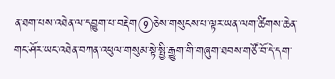ན་ཐག་པས་འཐེན་ལ་དབྱུག་པ་བརྡེག⑨ཅེས་གསུངས་པ་ལྟར་ཡན་ལག་ཚིགས་ཆེན་གང་ཤོར་ཡང་འཐེན་བཀན་འཕུལ་གསུམ་སྟེ་སྤྱི་རྒྱུག་གི་གཞུག་ཐབས་གཙོ་བོ་དེ་དག་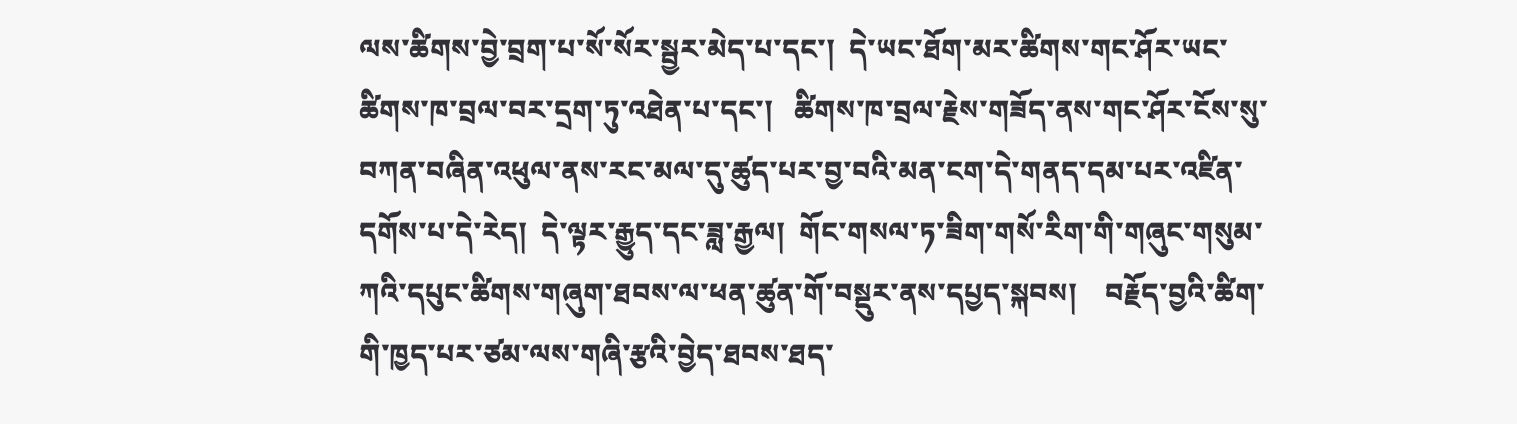ལས་ཚིགས་བྱེ་བྲག་པ་སོ་སོར་སྦྱར་མེད་པ་དང་།  དེ་ཡང་ཐོག་མར་ཚིགས་གང་ཤོར་ཡང་ཚིགས་ཁ་བྲལ་བར་དྲག་ཏུ་འཐེན་པ་དང་།   ཚིགས་ཁ་བྲལ་རྗེས་གཟོད་ནས་གང་ཤོར་ངོས་སུ་བཀན་བཞིན་འཕུལ་ནས་རང་མལ་དུ་ཚུད་པར་བྱ་བའི་མན་ངག་དེ་གནད་དམ་པར་འཛིན་དགོས་པ་དེ་རེད།  དེ་ལྟར་རྒྱུད་དང་ཟླ་རྒྱལ།  གོང་གསལ་ཏ་ཟིག་གསོ་རིག་གི་གཞུང་གསུམ་ཀའི་དཔུང་ཚིགས་གཞུག་ཐབས་ལ་ཕན་ཚུན་གོ་བསྡུར་ནས་དཔྱད་སྐབས།    བརྗོད་བྱའི་ཚིག་གི་ཁྱད་པར་ཙམ་ལས་གཞི་རྩའི་བྱེད་ཐབས་ཐད་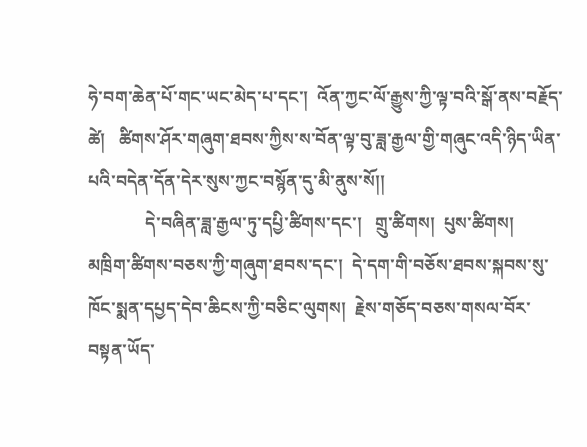ཧེ་བག་ཆེན་པོ་གང་ཡང་མེད་པ་དང་།  འོན་ཀྱང་ལོ་རྒྱུས་ཀྱི་ལྟ་བའི་སྒོ་ནས་བརྗོད་ཚེ།   ཚིགས་ཤོར་གཞུག་ཐབས་ཀྱིས་ས་བོན་ལྟ་བུ་ཟླ་རྒྱལ་གྱི་གཞུང་འདི་ཉིད་ཡིན་པའི་བདེན་དོན་དེར་སུས་ཀྱང་བསྙོན་དུ་མི་ནུས་སོ།།
             དེ་བཞིན་ཟླ་རྒྱལ་ཏུ་དཔྱི་ཚིགས་དང་།   གྲུ་ཚིགས།  པུས་ཚིགས།  མཁྲིག་ཚིགས་བཅས་ཀྱི་གཞུག་ཐབས་དང་།  དེ་དག་གི་བཅོས་ཐབས་སྐབས་སུ་ཁོང་སྨན་དཔྱད་དེབ་ཆིངས་ཀྱི་བཅིང་ལུགས།  རྗེས་གཅོད་བཅས་གསལ་བོར་བསྟན་ཡོད་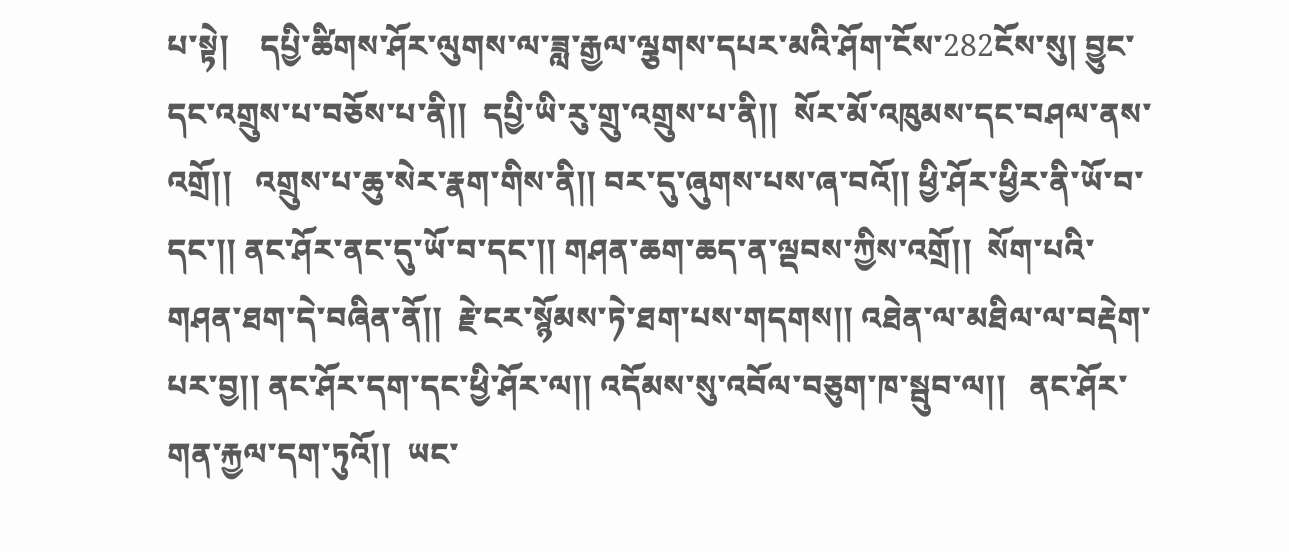པ་སྟེ།    དཔྱི་ཚིགས་ཤོར་ལུགས་ལ་ཟླ་རྒྱལ་ལྕགས་དཔར་མའི་ཤོག་ངོས་282ངོས་སུ། བྱུང་དང་འགྲུས་པ་བཅོས་པ་ནི།།  དཔྱི་ཡི་རུ་གྲུ་འགྲུས་པ་ནི།།  སོར་མོ་འཁུམས་དང་བཤལ་ནས་འགྲོ།།   འགྲུས་པ་ཆུ་སེར་རྣག་གིས་ནི།། བར་དུ་ཞུགས་པས་ཞ་བའོ།། ཕྱི་ཤོར་ཕྱིར་ནི་ཡོ་བ་དང་།། ནང་ཤོར་ནང་དུ་ཡོ་བ་དང་།། གཤན་ཆག་ཆད་ན་ལྡབས་ཀྱིས་འགྲོ།།  སོག་པའི་གཤན་ཐག་དེ་བཞིན་ནོ།།  རྗེ་ངར་སྙོམས་ཏེ་ཐག་པས་གདགས།། འཐེན་ལ་མཐིལ་ལ་བརྡེག་པར་བྱ།། ནང་ཤོར་དག་དང་ཕྱི་ཤོར་ལ།། འདོམས་སུ་འབོལ་བཅུག་ཁ་སྦུབ་ལ།།   ནང་ཤོར་གན་རྐྱལ་དག་ཏུའོ།།  ཡང་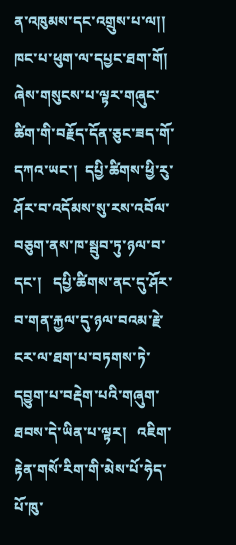ན་འཁུམས་དང་འགྲུས་པ་ལ།།  ཁང་པ་ཕུག་ལ་དཔྱང་ཐག་གོ།   ཞེས་གསུངས་པ་ལྟར་གཞུང་ཚིག་གི་བརྗོད་དོན་ཅུང་ཟད་གོ་དཀའ་ཡང་།  དཔྱི་ཚིགས་ཕྱི་རུ་ཤོར་བ་འདོམས་སུ་རས་འབོལ་བཅུག་ནས་ཁ་སྦུབ་ཏུ་ཉལ་བ་དང་།   དཔྱི་ཚིགས་ནང་དུ་ཤོར་བ་གན་རྐྱལ་དུ་ཉལ་བའམ་རྗེ་ངར་ལ་ཐག་པ་བཏགས་ཏེ་དབྱུག་པ་བརྡེག་པའི་གཞུག་ཐབས་དེ་ཡིན་པ་ལྟར།   འཇིག་རྟེན་གསོ་རིག་གི་མེས་པོ་ཧེད་པོ་ཁུ་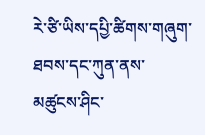རེ་ཙི་ཡིས་དཔྱི་ཚིགས་གཞུག་ཐབས་དང་ཀུན་ནས་མཚུངས་ཤིང་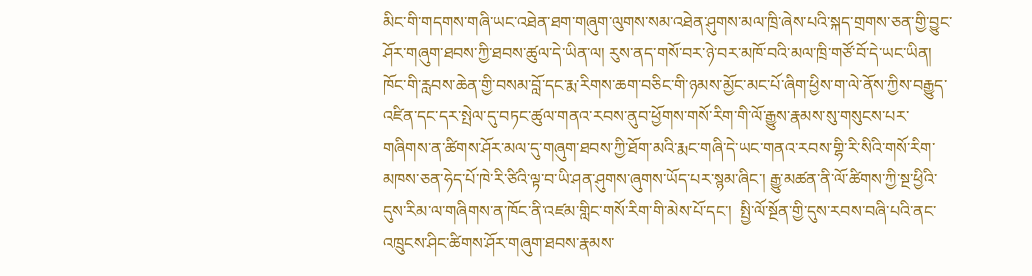མིང་གི་གདགས་གཞི་ཡང་འཐེན་ཐག་གཞུག་ལུགས་སམ་འཐེན་ཤུགས་མལ་ཁྲི་ཞེས་པའི་སྐད་གྲགས་ཅན་གྱི་བྱུང་ཤོར་གཞུག་ཐབས་ཀྱི་ཐབས་ཚུལ་དེ་ཡིན་ལ། རུས་ནད་གསོ་བར་ཉེ་བར་མཁོ་བའི་མལ་ཁྲི་གཙོ་བོ་དེ་ཡང་ཡིན།  ཁོང་གི་རླབས་ཆེན་གྱི་བསམ་བློ་དང་རྨ་རིགས་ཆག་བཅིང་གི་ཉམས་མྱོང་མང་པོ་ཞིག་ཕྱིས་ག་ལེ་ནོས་ཀྱིས་བརྒྱུད་འཛིན་དང་དར་སྤེལ་དུ་བཏང་ཚུལ་གནའ་རབས་ནུབ་ཕྱོགས་གསོ་རིག་གི་ལོ་རྒྱུས་རྣམས་སུ་གསུངས་པར་གཞིགས་ན་ཚིགས་ཤོར་མལ་དུ་གཞུག་ཐབས་ཀྱི་ཐོག་མའི་རྨང་གཞི་དེ་ཡང་གནའ་རབས་གྷི་རི་སིའི་གསོ་རིག་མཁས་ཅན་ཧེད་པོ་ཁེ་རི་ཙིའི་ལྟ་བ་ཡི་ཤན་ཤུགས་ཞུགས་ཡོད་པར་སྙམ་ཞིང་། རྒྱུ་མཚན་ནི་ལོ་ཚིགས་ཀྱི་སྔ་ཕྱིའི་དུས་རིམ་ལ་གཞིགས་ན་ཁོང་ནི་འཛམ་གླིང་གསོ་རིག་གི་མེས་པོ་དང་།  སྤྱི་ལོ་སྔོན་གྱི་དུས་རབས་བཞི་པའི་ནང་འཁྲུངས་ཤིང་ཚིགས་ཤོར་གཞུག་ཐབས་རྣམས་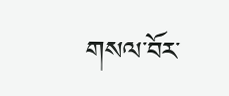གསལ་བོར་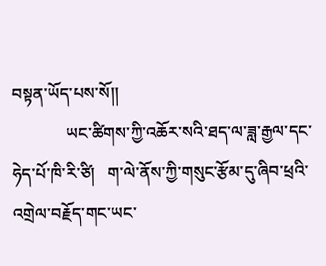བསྟན་ཡོད་པས་སོ།།
             ཡང་ཚིགས་ཀྱི་འཆོར་སའི་ཐད་ལ་ཟླ་རྒྱལ་དང་ཧེད་པོ་ཁི་རི་ཙི།   ག་ལེ་ནོས་ཀྱི་གསུང་རྩོམ་དུ་ཞིབ་ཕྲའི་འགྲེལ་བརྗོད་གང་ཡང་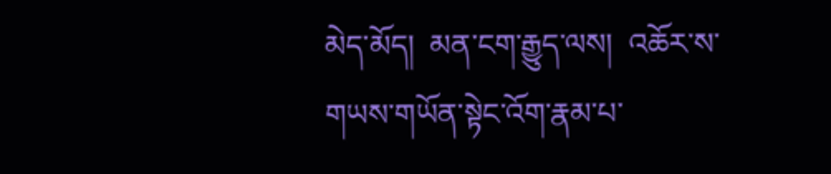མེད་མོད།  མན་ངག་རྒྱུད་ལས།  འཆོར་ས་གཡས་གཡོན་སྟེང་འོག་རྣམ་པ་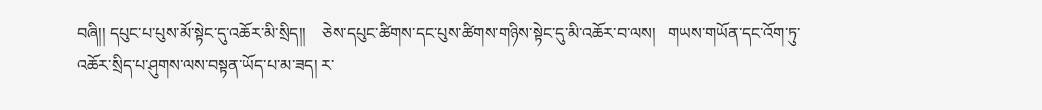བཞི།། དཔུང་པ་པུས་མོ་སྟེང་དུ་འཆོར་མི་སྲིད།།    ཅེས་དཔུང་ཚིགས་དང་པུས་ཚིགས་གཉིས་སྟེང་དུ་མི་འཆོར་བ་ལས།   གཡས་གཡོན་དང་འོག་ཏུ་འཆོར་སྲིད་པ་ཤུགས་ལས་བསྟན་ཡོད་པ་མ་ཟད། ར་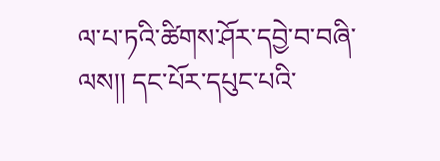ལ་པ་ཏའི་ཚིགས་ཤོར་དབྱེ་བ་བཞི་ལས།། དང་པོར་དཔུང་པའི་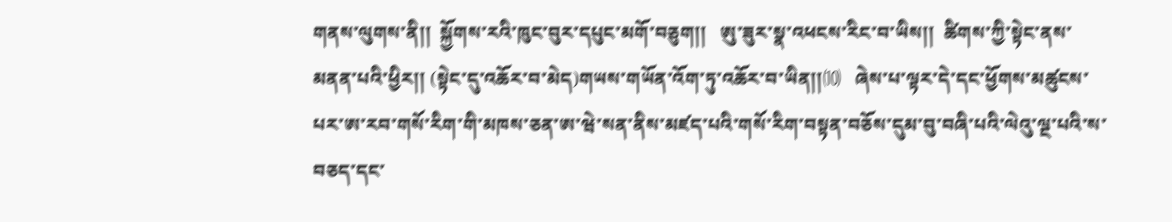གནས་ལུགས་ནི།།  སྐྱོགས་རའི་ཁུང་བུར་དཔུང་མགོ་བཅུག།།   ཨུ་ཟུར་སྣ་འཕངས་རིང་བ་ཡིས།།  ཚིགས་ཀྱི་སྟེང་ནས་མནན་པའི་ཕྱིར།། (སྟེང་དུ་འཆོར་བ་མེད)གཡས་གཡོན་འོག་ཏུ་འཆོར་བ་ཡིན།།⑽   ཞེས་པ་ལྟར་དེ་དང་ཕྱོགས་མཚུངས་པར་ཨ་རབ་གསོ་རིག་གི་མཁས་ཅན་ཨ་ཝེ་སན་ནིས་མཛད་པའི་གསོ་རིག་བསྟན་བཅོས་དུམ་བུ་བཞི་པའི་ལེའུ་ལྔ་པའི་ས་བཅད་དང་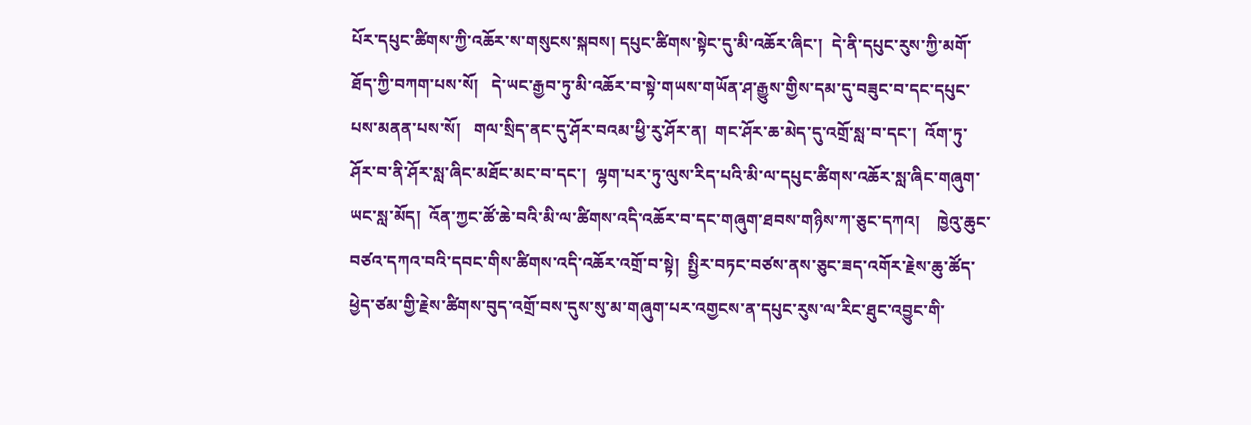པོར་དཔུང་ཚིགས་ཀྱི་འཆོར་ས་གསུངས་སྐབས། དཔུང་ཚིགས་སྟེང་དུ་མི་འཆོར་ཞིང་།  དེ་ནི་དཔུང་རུས་ཀྱི་མགོ་ཐོད་ཀྱི་བཀག་པས་སོ།   དེ་ཡང་རྒྱབ་ཏུ་མི་འཆོར་བ་སྟེ་གཡས་གཡོན་ཤ་རྒྱུས་གྱིས་དམ་དུ་བཟུང་བ་དང་དཔུང་པས་མནན་པས་སོ།   གལ་སྲིད་ནང་དུ་ཤོར་བའམ་ཕྱི་རུ་ཤོར་ན།  གང་ཤོར་ཆ་མེད་དུ་འགྲོ་སླ་བ་དང་།  འོག་ཏུ་ཤོར་བ་ནི་ཤོར་སླ་ཞིང་མཐོང་མང་བ་དང་།  ལྷག་པར་ཏུ་ལུས་རིད་པའི་མི་ལ་དཔུང་ཚིགས་འཆོར་སླ་ཞིང་གཞུག་ཡང་སླ་མོད།  འོན་ཀྱང་ཚོ་ཆེ་བའི་མི་ལ་ཚིགས་འདི་འཆོར་བ་དང་གཞུག་ཐབས་གཉིས་ཀ་ཅུང་དཀའ།    ཁྱེའུ་ཆུང་བཙའ་དཀའ་བའི་དབང་གིས་ཚིགས་འདི་འཆོར་འགྲོ་བ་སྟེ།  སྤྱིར་བཏང་བཙས་ནས་ཅུང་ཟད་འགོར་རྗེས་ཆུ་ཚོད་ཕྱེད་ཙམ་གྱི་རྗེས་ཚིགས་བུད་འགྲོ་བས་དུས་སུ་མ་གཞུག་པར་འགྱངས་ན་དཔུང་རུས་ལ་རིང་ཐུང་འབྱུང་གི་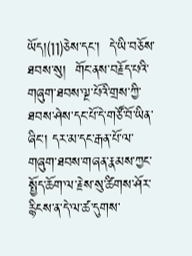ཡོད།⑾ཅེས་དང་།  དེ་ཡི་བཅོས་ཐབས་སུ།  གོང་ནས་བརྗོད་པའི་གཞུག་ཐབས་ལྔ་པོའི་གྲས་ཀྱི་ཐབས་ཤེས་དང་པོ་དེ་གཙོ་བོ་ཡིན་ཞིང་། དར་མ་དང་རྒན་པོ་ལ་གཞུག་ཐབས་གཞན་རྣམས་ཀྱང་སྤྱོད་ཆོག་ལ་རྗེས་སུ་ཚིགས་ཤོར་རྙིངས་ན་དེ་ལ་ཚ་དུགས་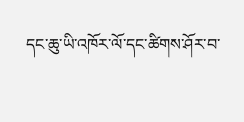དང་ཆུ་ཡི་འཁོར་ལོ་དང་ཚིགས་ཤོར་བ་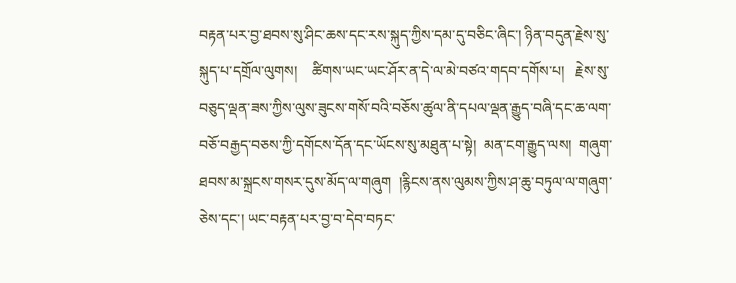བརྟན་པར་བྱ་ཐབས་སུ་ཤིང་ཆས་དང་རས་སྐུད་ཀྱིས་དམ་དུ་བཅིང་ཞིང་། ཉིན་བདུན་རྗེས་སུ་སྐུད་པ་དགྲོལ་ལུགས།    ཚིགས་ཡང་ཡང་ཤོར་ན་དེ་ལ་མེ་བཙའ་གདབ་དགོས་པ།   རྗེས་སུ་བཅུད་ལྡན་ཟས་ཀྱིས་ལུས་ཟུངས་གསོ་བའི་བཅོས་ཚུལ་ནི་དཔལ་ལྡན་རྒྱུད་བཞི་དང་ཆ་ལག་བཅོ་བརྒྱད་བཅས་ཀྱི་དགོངས་དོན་དང་ཡོངས་སུ་མཐུན་པ་སྟེ།  མན་ངག་རྒྱུད་ལས།  གཞུག་ཐབས་མ་སྐྲངས་གསར་དུས་མོད་ལ་གཞུག  །རྙིངས་ནས་ལུམས་ཀྱིས་ཤ་ཆུ་བཏུལ་ལ་གཞུག་ཅེས་དང་། ཡང་བརྟན་པར་བྱ་བ་དེབ་བཏང་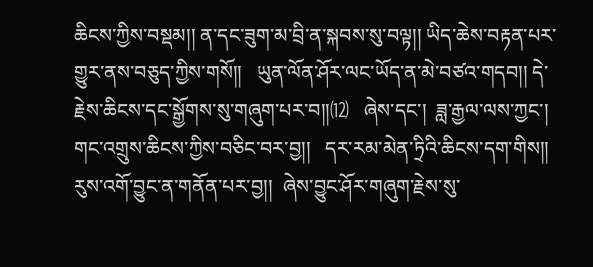ཆིངས་ཀྱིས་བསྡམ།། ན་དང་ཟུག་མ་བྲི་ན་སྐབས་སུ་བལྟ།། ཡིད་ཆེས་བརྟན་པར་གྱུར་ནས་བཅུད་ཀྱིས་གསོ།།   ཡུན་ལོན་ཤོར་ལང་ཡོད་ན་མེ་བཙའ་གདབ།། དེ་རྗེས་ཆིངས་དང་སྒྱོགས་སུ་གཞུག་པར་བ།།⑿   ཞེས་དང་།  ཟླ་རྒྱལ་ལས་ཀྱང་།  གང་འགྲུས་ཆིངས་ཀྱིས་བཅིང་བར་བྱ།།   དར་རམ་མེན་ཏྲིའི་ཆིངས་དག་གིས།།  རུས་འགོ་བྱུང་ན་གནོན་པར་བྱ།།  ཞེས་བྱུང་ཤོར་གཞུག་རྗེས་སུ་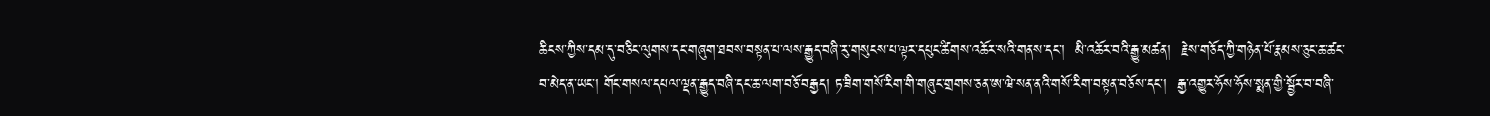ཆིངས་ཀྱིས་དམ་དུ་བཅིང་ལུགས་དང་གཞུག་ཐབས་བསྟན་པ་ལས་རྒྱུད་བཞི་རུ་གསུངས་པ་ལྟར་དཔུང་ཚིགས་འཆོར་སའི་གནས་དང་།  མི་འཆོར་བའི་རྒྱུ་མཚན།  རྗེས་གཅོད་ཀྱི་གཉེན་པོ་རྣམས་ཅུང་ཆ་ཚང་བ་མེད་ན་ཡང་། གོང་གསལ་དཔལ་ལྡན་རྒྱུད་བཞི་དང་ཆ་ལག་བཅོ་བརྒྱད། ཏ་ཟིག་གསོ་རིག་གི་གཞུང་གྲགས་ཅན་ཨ་ཝེ་སན་ནའི་གསོ་རིག་བསྟན་བཅོས་དང་།  རྒྱ་འགྱུར་ཧོས་ཧོས་སྨན་གྱི་སྦྱོར་བ་བཞི་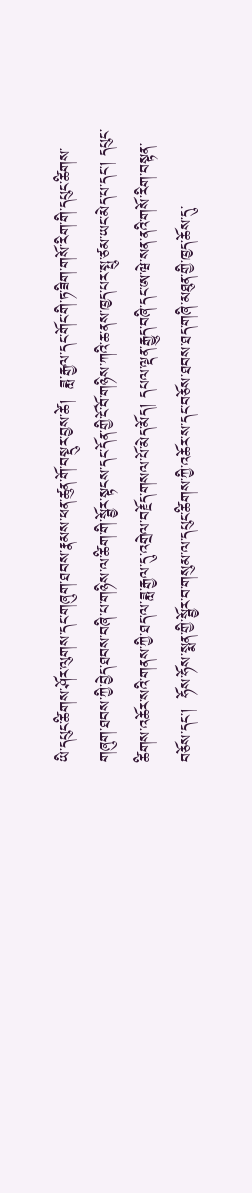ཡི་དཔུང་ཚིགས་ཤོར་ལུགས་དང་གཞུག་ཐབས་རྣམས་ཕན་ཚུན་གོ་བསྡུར་བྱས་ཚེ།  ཟླ་རྒྱལ་དང་གོང་གི་ཏ་ཟིག་གསོ་རིག་གི་དཔུང་ཚིགས་གཞུག་ཐབས་ཀྱི་བྱེད་ཐབས་བཞི་པ་གཉིས་ལ་ཚིག་གི་སྦྱོར་སྟངས་དང་དོན་གྱི་ངོ་བོ་གཉིས་ཀའི་ཆ་ནས་ཁྱད་པར་སྤུ་ཙམ་ཡང་མེད་པ་དང་། དཔུང་ཚིགས་འཆོར་སའི་གནས་ཀྱི་ཐད་ལ་ཟླ་རྒྱལ་དུ་འགྲེལ་བརྗོད་གསལ་པོ་མེད་མོད། དཔལ་ལྡན་རྒྱུད་བཞི་དང་ཨ་ཝེ་སན་ནའི་གསོ་རིག་བསྟན་བཅོས་དང་།  ཧོས་ཧོས་སྨན་གྱི་སྦྱོར་བ་གསུམ་ལ་དཔུང་ཚིགས་ཀྱི་འཆོར་ས་དང་བཅོས་ཐབས་ཐད་གཞི་མཐུན་གྱི་ཁྱད་ཆོས་དུ་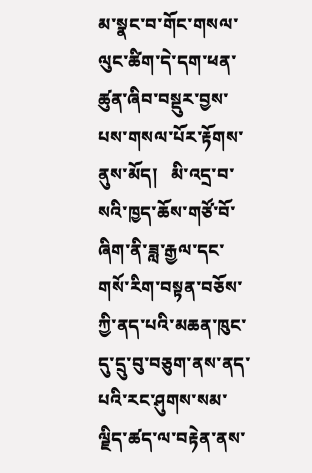མ་སྣང་བ་གོང་གསལ་ལུང་ཚིག་དེ་དག་ཕན་ཚུན་ཞིབ་བསྡུར་བྱས་པས་གསལ་པོར་རྟོགས་ནུས་མོད།   མི་འདྲ་བ་སའི་ཁྱད་ཆོས་གཙོ་བོ་ཞིག་ནི་ཟླ་རྒྱལ་དང་གསོ་རིག་བསྟན་བཅོས་ཀྱི་ནད་པའི་མཆན་ཁུང་དུ་དྲུ་བུ་བཅུག་ནས་ནད་པའི་རང་ཤུགས་སམ་ལྗིད་ཚད་ལ་བརྟེན་ནས་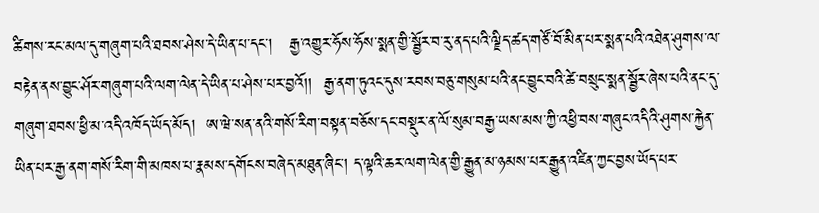ཚིགས་རང་མལ་དུ་གཞུག་པའི་ཐབས་ཤེས་དེ་ཡིན་པ་དང་།   རྒྱ་འགྱུར་ཧོས་ཧོས་སྨན་གྱི་སྦྱོར་བ་རུ་ནད་པའི་ལྗིད་ཚད་གཙོ་བོ་མིན་པར་སྨན་པའི་འཐེན་ཤུགས་ལ་བརྟེན་ནས་བྱུང་ཤོར་གཞུག་པའི་ལག་ལེན་དེ་ཡིན་པ་ཤེས་པར་བྱའོ།།  རྒྱ་ནག་ཏུའང་དུས་རབས་བཅུ་གསུམ་པའི་ནང་བྱུང་བའི་ཚེ་བསྲུང་སྨན་སྦྱོར་ཞེས་པའི་ནང་དུ་གཞུག་ཐབས་ཕྱི་མ་འདི་འཁོད་ཡོད་མོད།  ཨ་ཝེ་སན་ནའི་གསོ་རིག་བསྟན་བཅོས་དང་བསྡུར་ན་ལོ་སུམ་བརྒྱ་ཡས་མས་ཀྱི་འཕྱི་བས་གཞུང་འདིའི་ཤུགས་རྐྱེན་ཡིན་པར་རྒྱ་ནག་གསོ་རིག་གི་མཁས་པ་རྣམས་དགོངས་བཞེད་མཐུན་ཞིང་། ད་ལྟའི་ཆར་ལག་ལེན་གྱི་རྒྱུན་མ་ཉམས་པར་རྒྱུན་འཛིན་ཀྱང་བྱས་ཡོད་པར་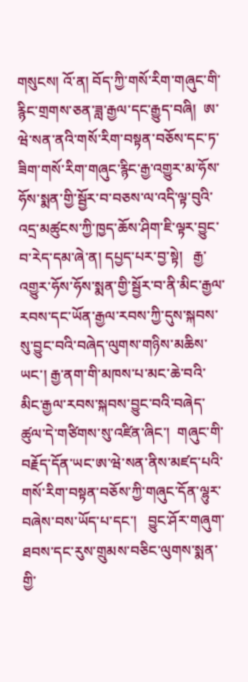གསུངས། འོ་ན། བོད་ཀྱི་གསོ་རིག་གཞུང་གི་རྙིང་གྲགས་ཅན་ཟླ་རྒྱལ་དང་རྒྱུད་བཞི།  ཨ་ཝེ་སན་ནའི་གསོ་རིག་བསྟན་བཅོས་དང་ཏ་ཟིག་གསོ་རིག་གཞུང་རྙིང་རྒྱ་འགྱུར་མ་ཧོས་ཧོས་སྨན་གྱི་སྦྱོར་བ་བཅས་ལ་འདི་ལྟ་བུའི་འདྲ་མཚུངས་ཀྱི་ཁྱད་ཆོས་ཤིག་ཇི་ལྟར་བྱུང་བ་རེད་དམ་ཞེ་ན། དཔྱད་པར་བྱ་སྟེ།   རྒྱ་འགྱུར་ཧོས་ཧོས་སྨན་གྱི་སྦྱོར་བ་ནི་མིང་རྒྱལ་རབས་དང་ཡོན་རྒྱལ་རབས་ཀྱི་དུས་སྐབས་སུ་བྱུང་བའི་བཞེད་ལུགས་གཉིས་མཆིས་ཡང་། རྒྱ་ནག་གི་མཁས་པ་མང་ཆེ་བའི་མིང་རྒྱལ་རབས་སྐབས་བྱུང་བའི་བཞེད་ཚུལ་དེ་གཙིགས་སུ་འཛིན་ཞིང་།  གཞུང་གི་བརྗོད་དོན་ཡང་ཨ་ཝེ་སན་ནིས་མཛད་པའི་གསོ་རིག་བསྟན་བཅོས་ཀྱི་གཞུང་དོན་ལྷུར་བཞེས་བས་ཡོད་པ་དང་།   བྱུང་ཤོར་གཞུག་ཐབས་དང་རུས་གྲུམས་བཅིང་ལུགས་སྨན་གྱི་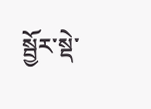སྦྱོར་སྡེ་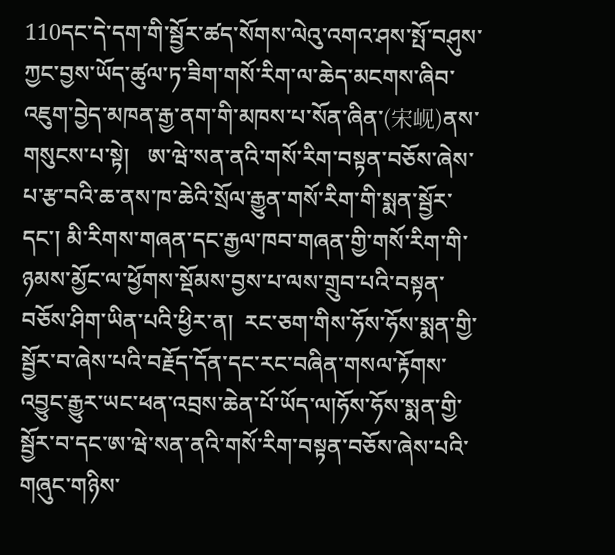110དང་དེ་དག་གི་སྦྱོར་ཚད་སོགས་ལེའུ་འགའ་ཤས་སྤོ་བཤུས་ཀྱང་བྱས་ཡོད་ཚུལ་ཏ་ཟིག་གསོ་རིག་ལ་ཆེད་མངགས་ཞིབ་འཇུག་བྱེད་མཁན་རྒྱ་ནག་གི་མཁས་པ་སོན་ཞིན་(宋岘)ནས་གསུངས་པ་སྟེ།   ཨ་ཝེ་སན་ནའི་གསོ་རིག་བསྟན་བཅོས་ཞེས་པ་རྩ་བའི་ཆ་ནས་ཁ་ཆེའི་སྲོལ་རྒྱུན་གསོ་རིག་གི་སྨན་སྦྱོར་དང་། མི་རིགས་གཞན་དང་རྒྱལ་ཁབ་གཞན་གྱི་གསོ་རིག་གི་ཉམས་མྱོང་ལ་ཕྱོགས་སྡོམས་བྱས་པ་ལས་གྲུབ་པའི་བསྟན་བཅོས་ཤིག་ཡིན་པའི་ཕྱིར་ན།  རང་ཅག་གིས་ཧོས་ཧོས་སྨན་གྱི་སྦྱོར་བ་ཞེས་པའི་བརྗོད་དོན་དང་རང་བཞིན་གསལ་རྟོགས་འབྱུང་རྒྱུར་ཡང་ཕན་འབྲས་ཆེན་པོ་ཡོད་ལ།ཧོས་ཧོས་སྨན་གྱི་སྦྱོར་བ་དང་ཨ་ཝེ་སན་ནའི་གསོ་རིག་བསྟན་བཅོས་ཞེས་པའི་གཞུང་གཉིས་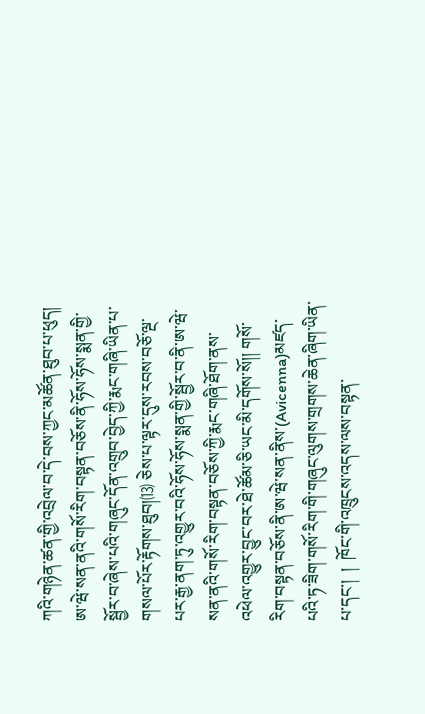ཀའི་གཉེན་ཚན་གྱི་འབྲེལ་བ་དེ་བས་ཀྱང་མཚོན་ཐུབ་པ་ཕུད། ཨ་ཝེ་སན་ནའི་གསོ་རིག་བསྟན་བཅོས་ནི་ཧོས་ཧོས་སྨན་གྱི་སྦྱོར་བ་ཞེས་པའི་གཞུང་དོན་འགྲུབ་བྱེད་ཀྱི་རྨང་གཞི་ཡིན་པ་གསལ་པོར་རྟོགས་ཐུབ།⒀ ཅེས་པ་ལྟར་དུས་རབས་བཅོ་ལྔ་པར་རྒྱ་ནག་ཏུ་འགྱུར་བའི་ཧོས་ཧོས་སྨན་གྱི་སྦྱོར་བ་ནི་ཨ་ཝེ་སན་ནའི་གསོ་རིག་བསྟན་བཅོས་ཀྱི་རྨང་གཞི་ཐོག་ནས་འཕེལ་འགྱུར་བྱུང་བར་ཐེ་ཚོམ་ཅི་ཡང་མི་དགོས་སོ།། གསོ་རིག་བསྟན་བཅོས་ནི་ཨ་ཝེ་སན་ནིས་(Avicenna)མཛད་པའི་ཏ་ཟིག་གསོ་རིག་གི་གཞུང་ལུགས་གྲགས་ཆེན་ཞིག་ཡིན་པ་དང་།  །  ཁོང་གི་འཁྲུངས་འདས་ལས་བསྟན་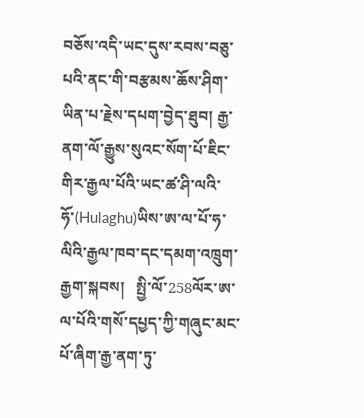བཅོས་འདི་ཡང་དུས་རབས་བཅུ་པའི་ནང་གི་བརྩམས་ཆོས་ཤིག་ཡིན་པ་རྗེས་དཔག་བྱེད་ཐུབ། རྒྱ་ནག་ལོ་རྒྱུས་སུའང་སོག་པོ་ཇིང་གིར་རྒྱལ་པོའི་ཡང་ཚ་ཤི་ལའི་ཧོ་(Hulaghu)ཡིས་ཨ་ལ་པོ་ཧ་ལིའི་རྒྱལ་ཁབ་དང་དམག་འཁྲུག་རྒྱག་སྐབས།   སྤྱི་ལོ་258ལོར་ཨ་ལ་པོའི་གསོ་དཔྱད་ཀྱི་གཞུང་མང་པོ་ཞིག་རྒྱ་ནག་ཏུ་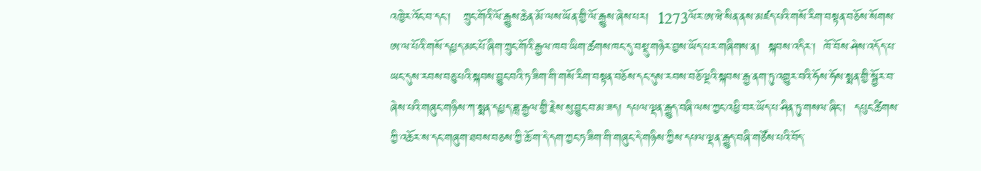འཁྱེར་འོང་བ་དང་།   ཀྲུང་གོའི་ལོ་རྒྱུས་ཆེན་མོ་ལས་ཡོན་གྱི་ལོ་རྒྱུས་ཞེས་པར།  1273ལོར་ཨ་ཝེ་སིན་ནས་མཛད་པའི་གསོ་རིག་བསྟན་བཅོས་སོགས་ཨ་ལ་པོའི་གསོ་དཔྱད་མང་པོ་ཞིག་ཀྲུང་གོའི་རྒྱལ་ཁབ་ཡིག་ཚགས་ཁང་དུ་བསྡུ་གཉེར་བྱས་ཡོད་པར་གཞིགས་ན།  སྐབས་འདིར་།  ཁོ་བོས་ཤེས་འདོད་པ་ཡང་དུས་རབས་བཅུ་པའི་སྐབས་བྱུང་བའི་ཏ་ཟིག་གི་གསོ་རིག་བསྟན་བཅོས་དང་དུས་རབས་བཅོ་ལྔའི་སྐབས་རྒྱ་ནག་ཏུ་འགྱུར་བའི་ཧོས་ཧོས་སྨན་གྱི་སྦྱོར་བ་ཞེས་པའི་གཞུང་གཉིས་ཀ་སྨན་དཔྱད་ཟླ་རྒྱལ་གྱི་རྗེས་སུ་བྱུང་བ་མ་ཟད། དཔལ་ལྡན་རྒྱུད་བཞི་ལས་ཀྱང་འཕྱི་བར་ཡོད་པ་ཤིན་ཏུ་གསལ་ཞིང་།  དཔུང་ཚིགས་ཀྱི་འཆོར་ས་དང་གཞུག་ཐབས་བཅས་ཀྱི་ཆོ་ག་དེ་དག་ཀྱང་ཏ་ཟིག་གི་གཞུང་དེ་གཉིས་ཀྱིས་དཔལ་ལྡན་རྒྱུད་བཞི་གཙོས་པའི་བོད་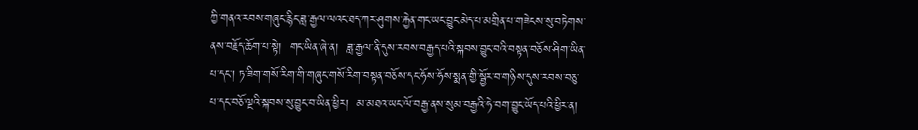ཀྱི་གནའ་རབས་གཞུང་རྙིང་ཟླ་རྒྱལ་ལའང་ཐད་ཀར་ཤུགས་རྐྱེན་གང་ཡང་བྱུང་མེད་པ་མགྲིན་པ་གཟེངས་སུ་བཏེགས་ནས་བརྗོད་ཆོག་པ་སྟེ།  གང་ཡིན་ཞེ་ན།  ཟླ་རྒྱལ་ནི་དུས་རབས་བརྒྱད་པའི་སྐབས་བྱུང་བའི་བསྟན་བཅོས་ཤིག་ཡིན་པ་དང་། ཏ་ཟིག་གསོ་རིག་གི་གཞུང་གསོ་རིག་བསྟན་བཅོས་དང་ཧོས་ཧོས་སྨན་གྱི་སྦྱོར་བ་གཉིས་དུས་རབས་བཅུ་པ་དང་བཅོ་ལྔའི་སྐབས་སུ་བྱུང་བ་ཡིན་ཕྱིར།  མ་མཐའ་ཡང་ལོ་བརྒྱ་ནས་སུམ་བརྒྱའི་ཧེ་བག་བྱུང་ཡོད་པའི་ཕྱིར་ན།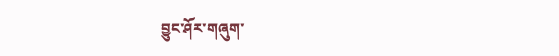བྱུང་ཤོར་གཞུག་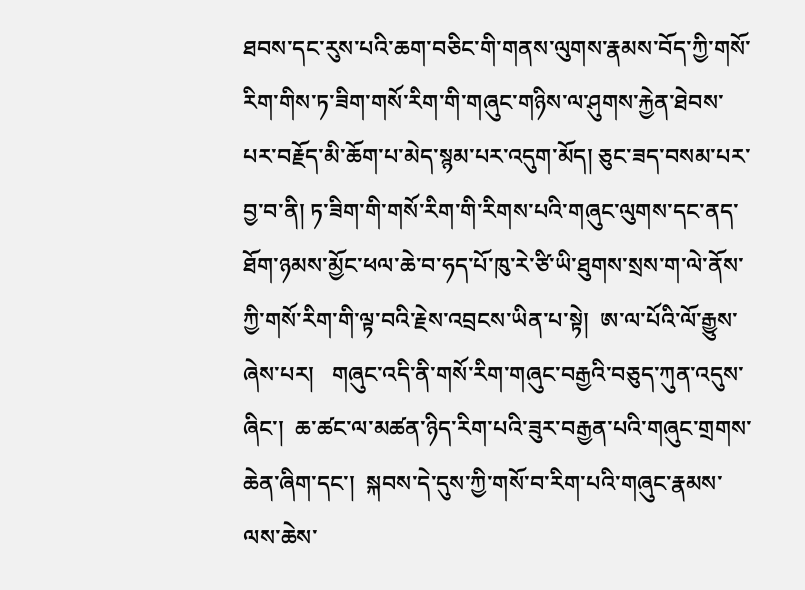ཐབས་དང་རུས་པའི་ཆག་བཅིང་གི་གནས་ལུགས་རྣམས་བོད་ཀྱི་གསོ་རིག་གིས་ཏ་ཟིག་གསོ་རིག་གི་གཞུང་གཉིས་ལ་ཤུགས་རྐྱེན་ཐེབས་པར་བརྗོད་མི་ཆོག་པ་མེད་སྙམ་པར་འདུག་མོད། ཅུང་ཟད་བསམ་པར་བྱ་བ་ནི། ཏ་ཟིག་གི་གསོ་རིག་གི་རིགས་པའི་གཞུང་ལུགས་དང་ནད་ཐོག་ཉམས་མྱོང་ཕལ་ཆེ་བ་ཧད་པོ་ཁུ་རེ་ཙི་ཡི་ཐུགས་སྲས་ག་ལེ་ནོས་ཀྱི་གསོ་རིག་གི་ལྟ་བའི་རྗེས་འབྲངས་ཡིན་པ་སྟེ།  ཨ་ལ་པོའི་ལོ་རྒྱུས་ཞེས་པར།   གཞུང་འདི་ནི་གསོ་རིག་གཞུང་བརྒྱའི་བཅུད་ཀུན་འདུས་ཞིང་།  ཆ་ཚང་ལ་མཚན་ཉིད་རིག་པའི་ཟུར་བརྒྱན་པའི་གཞུང་གྲགས་ཆེན་ཞིག་དང་།  སྐབས་དེ་དུས་ཀྱི་གསོ་བ་རིག་པའི་གཞུང་རྣམས་ལས་ཆེས་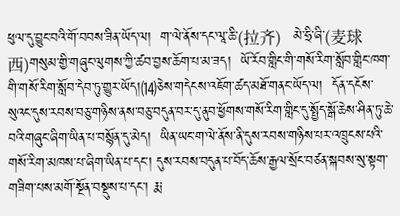ཕུལ་དུ་བྱུང་བའི་གོ་བབས་ཟིན་ཡོད་ལ།  ག་ལེ་ནོས་དང་ལཱ་ཆི་(拉齐)   མེ་ཧྲི་ཞི་(麦球西)གསུམ་གྱི་གཞུང་ལུགས་ཀྱི་ཚབ་བྱས་ཆོག་པ་མ་ཟད།  ཡོ་རོབ་གླིང་གི་གསོ་རིག་སློབ་གླིང་ཁག་གི་གསོ་རིག་སློབ་དེབ་ཏུ་གྱུར་ཡོད།⒁ཅེས་གདེངས་འཇོག་ཚད་མཐོ་གནང་ཡོད་ལ།  དོན་དངོས་སུའང་དུས་རབས་བཅུ་གཉིས་ནས་བཅུ་བདུན་བར་དུ་ནུབ་ཕྱོགས་གསོ་རིག་གླིང་དུ་སྤྱོད་སྒོ་ཆེས་ཤིན་ཏུ་ཆེ་བའི་གཞུང་ཞིག་ཡིན་པ་བསྙོན་དུ་མེད།  ཡིན་ཡང་ག་ལེ་ནོས་ནི་དུས་རབས་གཉིས་པར་འཁྲུངས་པའི་གསོ་རིག་མཁས་པ་ཞིག་ཡིན་པ་དང་། དུས་རབས་བདུན་པ་བོད་ཆོས་རྒྱལ་སྲོང་བཙན་སྐབས་སུ་སྟག་གཟིག་པས་མགོ་སྔོན་བསྡུས་པ་དང་། རྨ་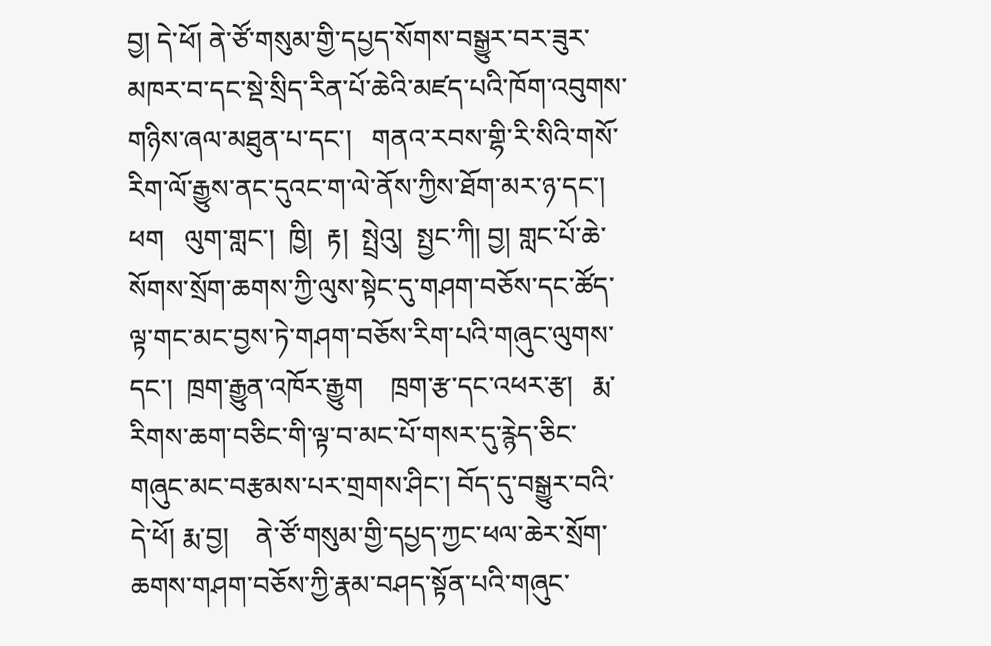བྱ། དེ་ཕོ། ནེ་ཙོ་གསུམ་གྱི་དཔྱད་སོགས་བསྒྱུར་བར་ཟུར་མཁར་བ་དང་སྡེ་སྲིད་རིན་པོ་ཆེའི་མཛད་པའི་ཁོག་འབུགས་གཉིས་ཞལ་མཐུན་པ་དང་།   གནའ་རབས་གྷི་རི་སིའི་གསོ་རིག་ལོ་རྒྱུས་ནང་དུའང་ག་ལེ་ནོས་ཀྱིས་ཐོག་མར་ཉ་དང་།   ཕག   ལུག་གླང་།  ཁྱི།  རྟ།  སྤྲེའུ།  སྤྱང་ཀི། བྱ། གླང་པོ་ཆེ་སོགས་སྲོག་ཆགས་ཀྱི་ལུས་སྟེང་དུ་གཤག་བཅོས་དང་ཚོད་ལྟ་གང་མང་བྱས་ཏེ་གཤག་བཅོས་རིག་པའི་གཞུང་ལུགས་དང་།  ཁྲག་རྒྱུན་འཁོར་རྒྱུག    ཁྲག་རྩ་དང་འཕར་རྩ།   རྨ་རིགས་ཆག་བཅིང་གི་ལྟ་བ་མང་པོ་གསར་དུ་རྙེད་ཅིང་གཞུང་མང་བརྩམས་པར་གྲགས་ཤིང་། བོད་དུ་བསྒྱུར་བའི་དེ་ཕོ། རྨ་བྱ།    ནེ་ཙོ་གསུམ་གྱི་དཔྱད་ཀྱང་ཕལ་ཆེར་སྲོག་ཆགས་གཤག་བཅོས་ཀྱི་རྣམ་བཤད་སྟོན་པའི་གཞུང་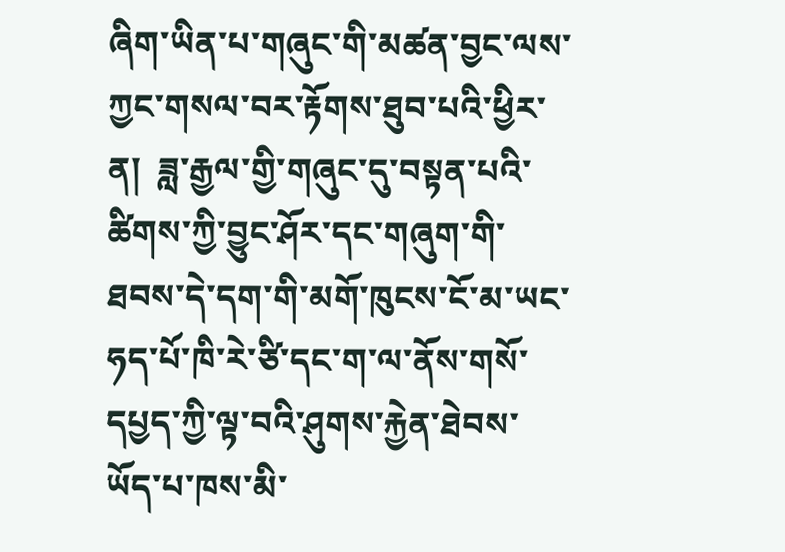ཞིག་ཡིན་པ་གཞུང་གི་མཚན་བྱང་ལས་ཀྱང་གསལ་བར་རྟོགས་ཐུབ་པའི་ཕྱིར་ན།  ཟླ་རྒྱལ་གྱི་གཞུང་དུ་བསྟན་པའི་ཚིགས་ཀྱི་བྱུང་ཤོར་དང་གཞུག་གི་ཐབས་དེ་དག་གི་མགོ་ཁུངས་ངོ་མ་ཡང་ཧད་པོ་ཁི་རེ་ཙི་དང་ག་ལ་ནོས་གསོ་དཔྱད་ཀྱི་ལྟ་བའི་ཤུགས་རྐྱེན་ཐེབས་ཡོད་པ་ཁས་མི་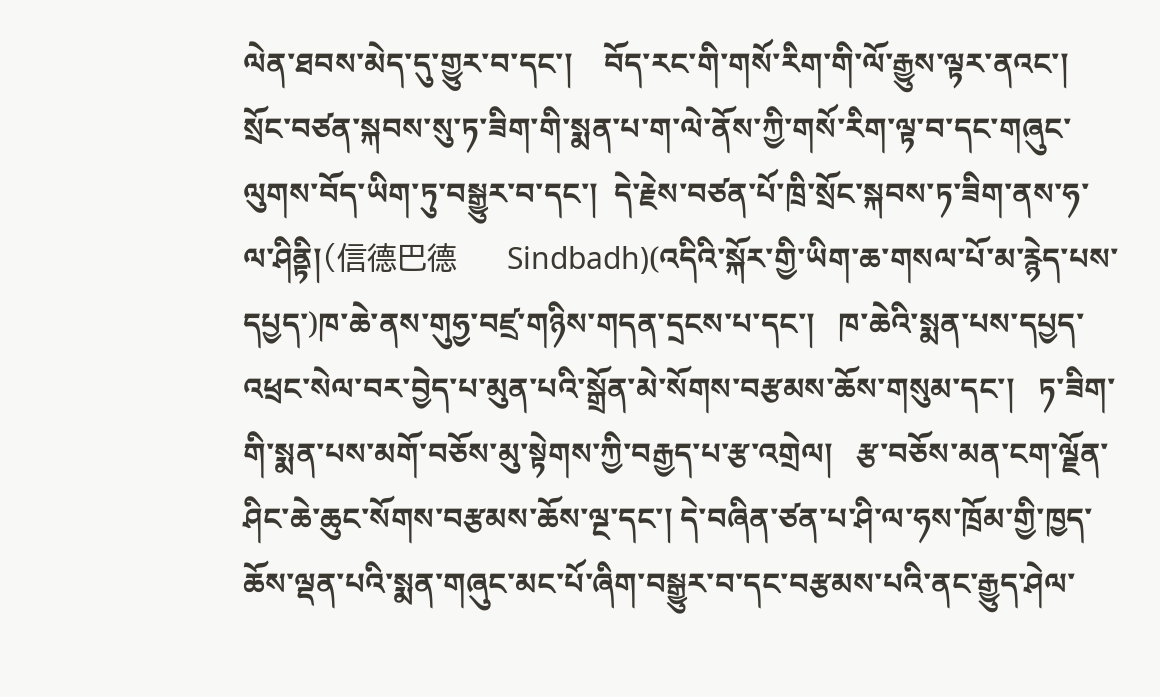ལེན་ཐབས་མེད་དུ་གྱུར་བ་དང་།    བོད་རང་གི་གསོ་རིག་གི་ལོ་རྒྱུས་ལྟར་ནའང་།   སྲོང་བཙན་སྐབས་སུ་ཏ་ཟིག་གི་སྨན་པ་ག་ལེ་ནོས་ཀྱི་གསོ་རིག་ལྟ་བ་དང་གཞུང་ལུགས་བོད་ཡིག་ཏུ་བསྒྱུར་བ་དང་།  དེ་རྗེས་བཙན་པོ་ཁྲི་སྲོང་སྐབས་ཏ་ཟིག་ནས་ཧ་ལ་ཤིནྟི།(信德巴德     Sindbadh)(འདིའི་སྐོར་གྱི་ཡིག་ཆ་གསལ་པོ་མ་རྙེད་པས་དཔྱད་)ཁ་ཆེ་ནས་གུཧྱ་བཛྲ་གཉིས་གདན་དྲངས་པ་དང་།   ཁ་ཆེའི་སྨན་པས་དཔྱད་འཕྲང་སེལ་བར་བྱེད་པ་མུན་པའི་སྒྲོན་མེ་སོགས་བརྩམས་ཆོས་གསུམ་དང་།   ཏ་ཟིག་གི་སྨན་པས་མགོ་བཅོས་མུ་སྟེགས་ཀྱི་བརྒྱད་པ་རྩ་འགྲེལ།   རྩ་བཅོས་མན་ངག་ལྗོན་ཤིང་ཆེ་ཆུང་སོགས་བརྩམས་ཆོས་ལྔ་དང་། དེ་བཞིན་ཙན་པ་ཤི་ལ་ཧས་ཁྲོམ་གྱི་ཁྱད་ཆོས་ལྡན་པའི་སྨན་གཞུང་མང་པོ་ཞིག་བསྒྱུར་བ་དང་བརྩམས་པའི་ནང་རྒྱུད་ཤེལ་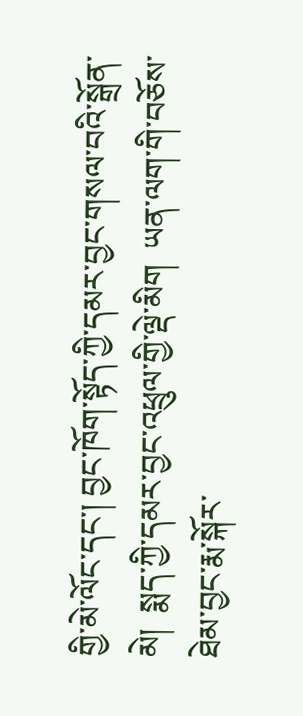གྱི་མེ་ལོང་དང་། བྱང་ཁོག་སྟོད་ཀྱི་དམར་བྱང་གསལ་བའི་སྒྲོན་མེ།  སྨད་ཀྱི་དམར་བྱང་འཕྲུལ་གྱི་ལྡེ་མིག  ཡན་ལག་གི་བཅོས་ཐེམ་བྱང་རྨ་སྐོར་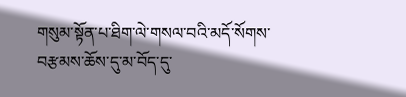གསུམ་སྟོན་པ་ཐིག་ལེ་གསལ་བའི་མདོ་སོགས་བརྩམས་ཆོས་དུ་མ་བོད་དུ་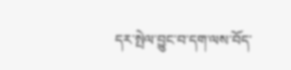དར་སྤེལ་བྱུང་བ་དག་ལས་བོད་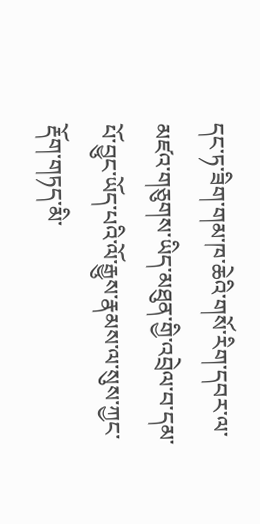དང་ཏ་ཟིག་གམ་ཁ་ཆེའི་གསོ་རིག་དབར་ལ་མཛའ་གཅུགས་ཡིད་མཐུན་གྱི་འབྲེལ་བ་དམ་པོ་བྱུང་ཡོད་པའི་ལོ་རྒྱུས་རྣམས་ལ་སུས་ཀྱང་རྡོག་གཏད་མི་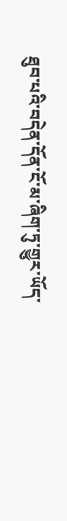ཐུབ་པའི་བདེན་དོན་ངོ་མ་ཞིག་ཏུ་གྱུར་ཡོད་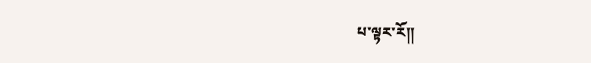པ་ལྟར་རོ།།